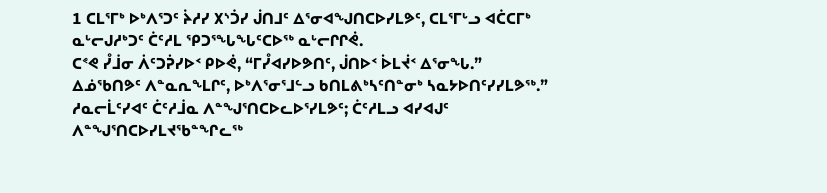1 ᑕᒪᕐᒥᒃ ᐅᒃᐱᕐᑐᑦ ᔩᓱᓯ ᙭ᔅᑑᓯ ᒎᑎᒧᑦ ᐃᕐᓂᐊᖑᑎᑕᐅᓯᒪᕗᑦ, ᑕᒪᕐᒥᒡᓗ ᐊᑖᑕᒥᒃ ᓇᒡᓕᒍᓱᒃᑐᑦ ᑖᑦᓱᒪ ᕿᑐᕐᖓᖓᑦᑕᐅᖅ ᓇᒡᓕᒋᒋᕚ.
ᑕᕝᕙ ᓮᒨᓂ ᐲᑦᑐᕉᓯᐅᑉ ᑭᐅᕚ, “ᒥᓮᐊᓯᐅᕗᑎᑦ, ᒎᑎᐅᑉ ᐆᒪᔫᑉ ᐃᕐᓂᖓ.”
ᐃᓅᖃᑎᕗᑦ ᐱᓐᓇᕆᖕᒪᒋᑦ, ᐅᒃᐱᕐᓂᕐᒧᓪᓗ ᑲᑎᒪᕕᒃᓴᑦᑎᓐᓂᒃ ᓴᓇᔭᐅᑎᑦᓯᓯᒪᕗᖅ.”
ᓱᓇᓕᒫᑦᓯᐊᑦ ᑖᑦᓱᒨᓇ ᐱᓐᖑᕐᑎᑕᐅᓚᐅᕐᓯᒪᕗᑦ; ᑖᑦᓱᒪᓗ ᐊᓯᐊᒍᑦ ᐱᓐᖑᕐᑎᑕᐅᓯᒪᔪᖃᓐᖏᓚᖅ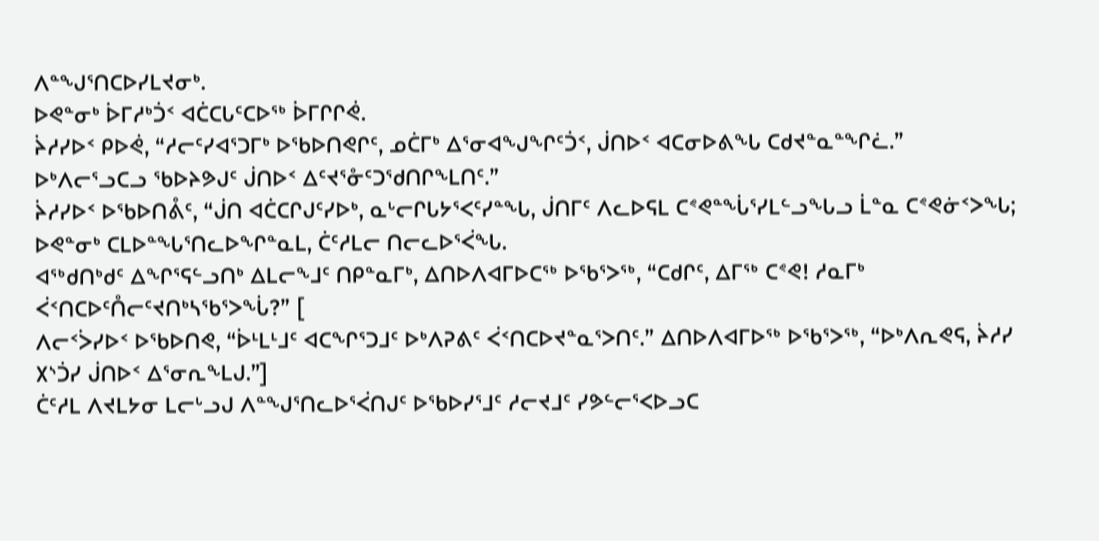ᐱᓐᖑᕐᑎᑕᐅᓯᒪᔪᓂᒃ.
ᐅᕙᓐᓂᒃ ᐆᒥᓱᒃᑑᑉ ᐊᑖᑕᒐᑦᑕᐅᖅ ᐆᒥᒋᒋᕚ.
ᔩᓱᓯᐅᑉ ᑭᐅᕚ, “ᓱᓕᑦᓯᐊᕐᑐᒥᒃ ᐅᖃᐅᑎᕙᒋᑦ, ᓄᑖᒥᒃ ᐃᕐᓂᐊᖑᖏᑦᑑᑉ, ᒎᑎᐅᑉ ᐊᑕᓂᐅᕕᖓ ᑕᑯᔪᓐᓇᓐᖏᓛ.”
ᐅᒃᐱᓕᕐᓗᑕᓗ ᖃᐅᔨᕗᒍᑦ ᒎᑎᐅᑉ ᐃᑦᔪᕐᓁᑦᑐᖁᑎᒋᖕᒪᑎᑦ.”
ᔩᓱᓯᐅᑉ ᐅᖃᐅᑎᕔᑦ, “ᒎᑎ ᐊᑖᑕᒋᒍᑦᓯᐅᒃ, ᓇᒡᓕᒋᒐᔭᕐᐸᑦᓯᓐᖓ, ᒎᑎᒥᑦ ᐱᓚᐅᕋᒪ ᑕᕝᕙᓐᖔᕐᓯᒪᓪᓗᖓᓗ ᒫᓐᓇ ᑕᕝᕙᓃᑉᐳᖓ; ᐅᕙᓐᓂᒃ ᑕᒪᐅᓐᖓᕐᑎᓚᐅᖏᓐᓇᒪ, ᑖᑦᓱᒪᓕ ᑎᓕᓚᐅᕐᐹᖓ.
ᐊᖅᑯᑎᒃᑯᑦ ᐃᖏᕐᕋᓪᓗᑎᒃ ᐃᒪᓕᖕᒧᑦ ᑎᑭᓐᓇᒥᒃ, ᐃᑎᐅᐱᐊᒥᐅᑕᖅ ᐅᖃᕐᐳᖅ, “ᑕᑯᒋᑦ, ᐃᒥᖅ ᑕᕝᕙ! ᓱᓇᒥᒃ ᐹᑉᑎᑕᐅᑦᑍᓕᑦᔪᑎᒃᓴᖃᕐᐳᖔ?” [
ᐱᓕᑉᐴᓯᐅᑉ ᐅᖃᐅᑎᕙ, “ᐆᒻᒪᒻᒧᑦ ᐊᑕᖏᕐᑐᒧᑦ ᐅᒃᐱᕈᕕᑦ ᐹᑉᑎᑕᐅᔪᓐᓇᕐᐳᑎᑦ.” ᐃᑎᐅᐱᐊᒥᐅᖅ ᐅᖃᕐᐳᖅ, “ᐅᒃᐱᕆᕙᕋ, ᔩᓱᓯ ᙭ᔅᑑᓯ ᒎᑎᐅᑉ ᐃᕐᓂᕆᖕᒪᒍ.”]
ᑖᑦᓱᒪ ᐱᔪᒪᔭᓂ ᒪᓕᒡᓗᒍ ᐱᓐᖑᕐᑎᓚᐅᕐᐹᑎᒍᑦ ᐅᖃᐅᓯᕐᒧᑦ ᓱᓕᔪᒧᑦ ᓯᕗᓪᓕᕐᐸᐅᓗᑕ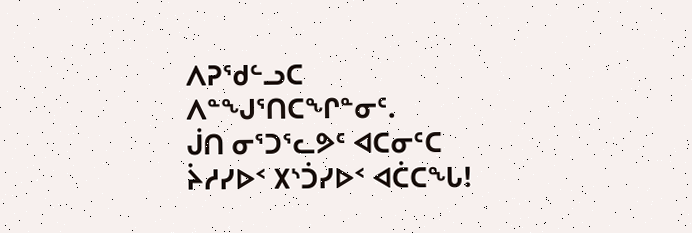ᐱᕈᖁᓪᓗᑕ ᐱᓐᖑᕐᑎᑕᖏᓐᓂᑦ.
ᒎᑎ ᓂᕐᑐᕐᓚᕗᑦ ᐊᑕᓂᑦᑕ ᔩᓱᓯᐅᑉ ᙭ᔅᑑᓯᐅᑉ ᐊᑖᑕᖓ!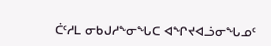ᑖᑦᓱᒪ ᓂᑲᒍᓱᖕᓂᖓᑕ ᐊᖏᔪᐊᓘᓂᖓᓄᑦ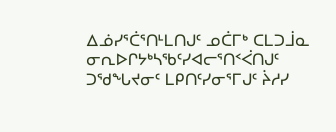ᐃᓅᓯᕐᑖᕐᑎᒻᒪᑎᒍᑦ ᓄᑖᒥᒃ ᑕᒪᑐᒨᓇ ᓂᕆᐅᒋᔭᒃᓴᖃᑦᓯᐊᓕᕐᑎᑉᐹᑎᒍᑦ ᑐᖁᖓᔪᓂᑦ ᒪᑭᑎᑦᓯᓂᕐᒥᒍᑦ ᔩᓱᓯ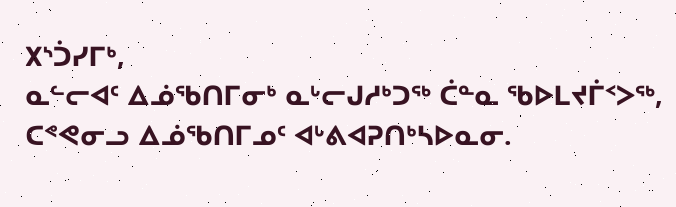᙭ᔅᑑᓯᒥᒃ,
ᓇᓪᓕᐊᑦ ᐃᓅᖃᑎᒥᓂᒃ ᓇᒡᓕᒍᓱᒃᑐᖅ ᑖᓐᓇ ᖃᐅᒪᔪᒦᑉᐳᖅ, ᑕᕝᕙᓂᓗ ᐃᓅᖃᑎᒥᓄᑦ ᐊᒡᕕᐊᕈᑎᒃᓴᐅᓇᓂ.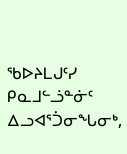ᖃᐅᔨᒪᒍᑦᓯ ᑭᓇᒧᓪᓘᓐᓃᑦ ᐃᓗᐊᕐᑑᓂᖓᓂᒃ,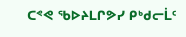ᑕᕝᕙ ᖃᐅᔨᒪᒋᕗᓯ ᑭᒃᑯᓕᒫᑦ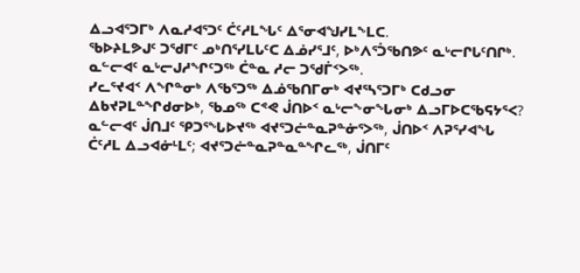ᐃᓗᐊᕐᑐᒥᒃ ᐱᓇᓱᐊᕐᑐᑦ ᑖᑦᓱᒪᖓᑦ ᐃᕐᓂᐊᖑᓯᒪᖕᒪᑕ.
ᖃᐅᔨᒪᕗᒍᑦ ᑐᖁᒥᑦ ᓄᒃᑎᕐᓯᒪᒐᑦᑕ ᐃᓅᓯᕐᒧᑦ, ᐅᒃᐱᕐᑑᖃᑎᕗᑦ ᓇᒡᓕᒋᒐᑦᑎᒋᒃ. ᓇᓪᓕᐊᑦ ᓇᒡᓕᒍᓱᖏᑦᑐᖅ ᑖᓐᓇ ᓱᓕ ᑐᖁᒦᑉᐳᖅ.
ᓯᓚᕐᔪᐊᑉ ᐱᖏᓐᓂᒃ ᐱᖃᕐᑐᖅ ᐃᓅᖃᑎᒥᓂᒃ ᐊᔪᕐᓴᕐᑐᒥᒃ ᑕᑯᓗᓂ ᐃᑲᔪᕈᒪᓐᖏᑯᓂᐅᒃ, ᖃᓄᖅ ᑕᕝᕙ ᒎᑎᐅᑉ ᓇᒡᓕᖕᓂᖓᓂᒃ ᐃᓗᒥᐅᑕᖃᕋᔭᕐᐸ?
ᓇᓪᓕᐊᑦ ᒎᑎᒧᑦ ᕿᑐᕐᖓᐅᔪᖅ ᐊᔪᕐᑐᓖᓐᓇᕈᓐᓃᕐᐳᖅ, ᒎᑎᐅᑉ ᐱᕈᕐᓯᐊᖓ ᑖᑦᓱᒪ ᐃᓗᐊᓃᒻᒪᑦ; ᐊᔪᕐᑐᓖᓐᓇᕈᓐᓇᓐᖏᓚᖅ, ᒎᑎᒥᑦ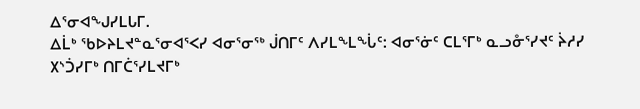ᐃᕐᓂᐊᖑᓯᒪᒐᒥ.
ᐃᒫᒃ ᖃᐅᔨᒪᔪᓐᓇᕐᓂᐊᕐᐸᓯ ᐊᓂᕐᓂᖅ ᒎᑎᒥᑦ ᐱᓯᒪᖕᒪᖔᑦ: ᐊᓂᕐᓃᑦ ᑕᒪᕐᒥᒃ ᓇᓗᓁᕐᓯᔪᑦ ᔩᓱᓯ ᙭ᔅᑑᓯᒥᒃ ᑎᒥᑖᕐᓯᒪᔪᒥᒃ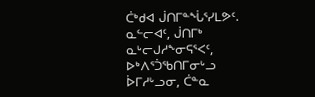ᑖᒃᑯᐊ ᒎᑎᒥᓐᖔᕐᓯᒪᕗᑦ.
ᓇᓪᓕᐊᑦ, ᒎᑎᒥᒃ ᓇᒡᓕᒍᓱᖕᓂᕋᕐᐸᑦ, ᐅᒃᐱᕐᑑᖃᑎᒥᓂᒡᓗ ᐆᒥᓱᒡᓗᓂ, ᑖᓐᓇ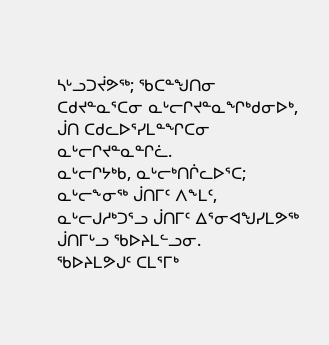ᓴᒡᓗᑐᔫᕗᖅ; ᖃᑕᓐᖑᑎᓂ ᑕᑯᔪᓐᓇᕐᑕᓂ ᓇᒡᓕᒋᔪᓐᓇᖏᒃᑯᓂᐅᒃ, ᒎᑎ ᑕᑯᓚᐅᕐᓯᒪᓐᖏᑕᓂ ᓇᒡᓕᒋᔪᓐᓇᓐᒋᓛ.
ᓇᒡᓕᒋᔭᒃᑲ, ᓇᒡᓕᒃᑎᒌᓚᐅᕐᑕ; ᓇᒡᓕᖕᓂᖅ ᒎᑎᒥᑦ ᐱᖕᒪᑦ, ᓇᒡᓕᒍᓱᒃᑐᕐᓗ ᒎᑎᒥᑦ ᐃᕐᓂᐊᖑᓯᒪᕗᖅ ᒎᑎᒥᒡᓗ ᖃᐅᔨᒪᓪᓗᓂ.
ᖃᐅᔨᒪᕗᒍᑦ ᑕᒪᕐᒥᒃ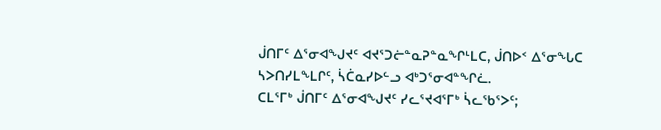ᒎᑎᒥᑦ ᐃᕐᓂᐊᖑᔪᑦ ᐊᔪᕐᑐᓖᓐᓇᕈᓐᓇᖏᒻᒪᑕ, ᒎᑎᐅᑉ ᐃᕐᓂᖓᑕ ᓴᐳᑎᓯᒪᖕᒪᒋᑦ, ᓵᑖᓇᓯᐅᓪᓗ ᐊᒃᑐᕐᓂᐊᓐᖏᓛ.
ᑕᒪᕐᒥᒃ ᒎᑎᒥᑦ ᐃᕐᓂᐊᖑᔪᑦ ᓯᓚᕐᔪᐊᕐᒥᒃ ᓵᓚᖃᕐᐳᑦ;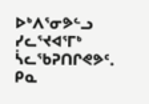ᐅᒃᐱᕐᓂᕗᓪᓗ ᓯᓚᕐᔪᐊᕐᒥᒃ ᓵᓚᖃᕈᑎᒋᕙᕗᑦ.
ᑭᓇ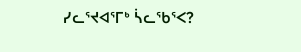ᓯᓚᕐᔪᐊᕐᒥᒃ ᓵᓚᖃᕐᐸ?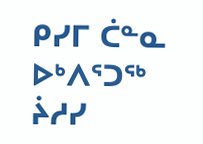ᑭᓯᒥ ᑖᓐᓇ ᐅᒃᐱᕐᑐᖅ ᔩᓱᓯ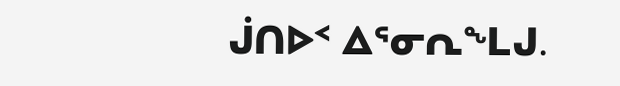ᒎᑎᐅᑉ ᐃᕐᓂᕆᖕᒪᒍ.